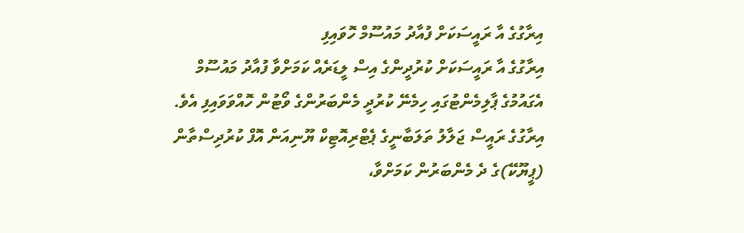އިރާގުގެ އާ ރައީސަކަށް ފުއާދު މައުސޫމް ހޮވައިފި
އިރާގުގެ އާ ރައީސަކަށް ކުރުދީންގެ އިސް ލީޑަރެއް ކަމަށްވާ ފުއާދު މައުސޫމް އެގައުމުގެ ޕާލިމެންޓުގައި ހިމެނޭ ކުރުދީ މެންބަރުންގެ ވޯޓުން ހޮއްވަވައިފި އެވެ.
އިރާގުގެ ރައީސް ޖަލާލު ތަލަބާނީގެ ޕެޓްރިއޮޓިކް ޔޫނިއަން އޮފް ކުރުދިސްތާން (ޕީޔޫކޭ)ގެ ދެ މެންބަރުން ކަމަށްވާ،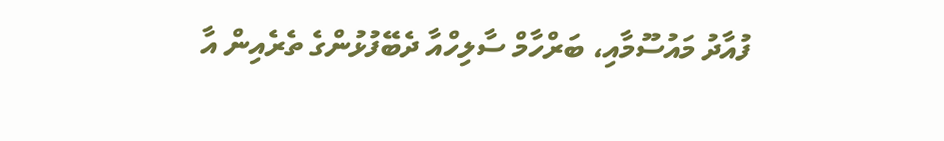ފުއާދު މައުސޫމާއި، ބަރްހާމް ސާލިހްއާ ދެބޭފުޅުންގެ ތެރެއިން އާ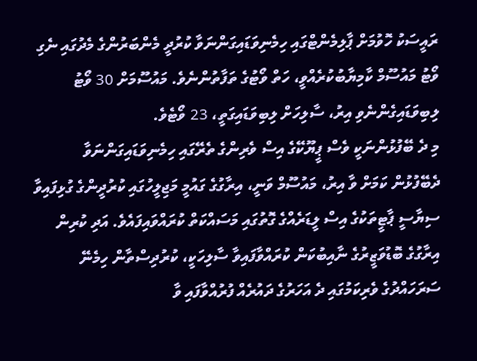ރައީސަކު ހޮވުމަށް ޕާލިމެންޓްގައި ހިމެނިވަޑައިގަންނަވާ ކުރުދީ މެންބަރުންގެ މެދުގައި ނެގި ވޯޓު މައުސޫމް ކާމިޔާބުކުރެއްވީ، ހަތް ވޯޓުގެ ތަފާތުންނެވެ. މައުސޫމަށް 30 ވޯޓު ލިބިވަޑައިގެންނެވި އިރު، ސާލިހަށް ލިބިވަޑައިގަތީ، 23 ވޯޓެވެ.
މި ދެ ބޭފުޅުންނަކީ ވެސް ޕީޔޫކޭގެ އިސް ވެރިންގެ ތެރޭގައި ހިމެނިވަޑައިގަންނަވާ ދެބޭފުޅުން ކަމަށް ވާ އިރު، މައުސޫމް ވަނީ، އިރާގުގެ ގައުމީ މަޖިލީހުގައި ކުރުދީންގެ ގުޅިފައިވާ ސިޔާސީ ޕާޓީތަކުގެ އިސް ލީޑަރެއްގެ ގޮތުގައި މަސައްކަތް ކުރައްވައިފައެވެ. އަދި ކުރިން އިރާގުގެ ބޮޑުވަޒީރުގެ ނާއިބުކަން ކުރައްވާފައިވާ ސާލިހަކީ، ކުރުދިސްތާން ހިމެނޭ ސަރަހައްދުގެ ވެރިކަމުގައި ދެ އަހަރުގެ ދައުރެއް ފުރުއްވާފައި ވާ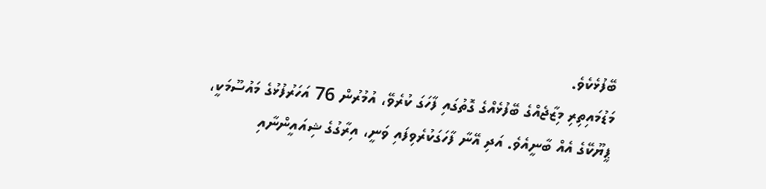ބޭފުޅެކެވެ.
މަޑުމައިތިރި މިޒާޖެއްގެ ބޭފުޅެއްގެ ގޮތުގައި ފާހަގަ ކުރެވޭ، އުމުރުން 76 އަހަރުފުޅުގެ މައުސޫމަކީ، ޕީޔޫކޭގެ އެއް ބާނީއެވެ. އަދި އޭނާ ފާހަގަކުރެވިފައި ވަނީ، އިރާގުގެ ޝިއައީންނާއި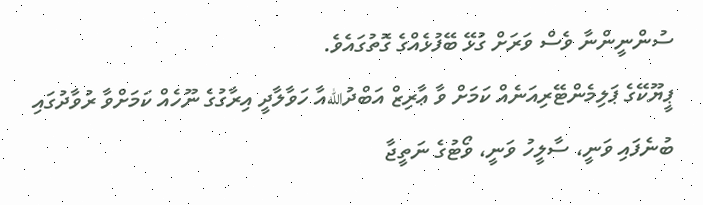ސުންނީންނާ ވެސް ވަރަށް ގުޅޭ ބޭފުޅެއްގެ ގޮތުގައެވެ.
ޕީޔޫކޭގެ ޕަލިމެންޓޭރިއަނެއް ކަމަށް ވާ ޢާރިޒް އަބްދުاللهއާ ހަވާލާދީ އިރާގުގެ ނޫހެއް ކަމަށްވާ ރުވާދުގައި ބުނެފައި ވަނީ، ސާލީހު ވަނީ، ވޯޓުގެ ނަތީޖާ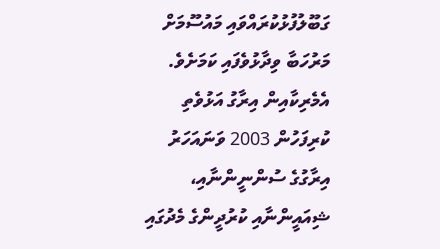ގަބޫލުފުޅުކުރައްވައި މައުސޫމަށް މަރުހަބާ ވިދާޅުވެފައި ކަމަށެވެ.
އެމެރިކާއިން އިރާގު އަޅުވެތި ކުރިފަހުން 2003 ވަނައަހަރު އިރާގުގެ ސުންނީންނާއި، ޝިއައީންނާއި ކުރުދީންގެ މެދުގައި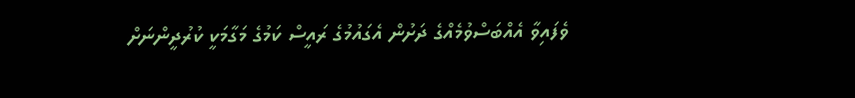ވެފައިވާ އެއްބަސްވުމެއްގެ ދަށުން އެގައުމުގެ ރައީސް ކަމުގެ މަގާމަކީ ކުރުދީންނަށް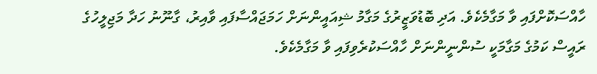ހާއްސަކޮށްފައި ވާ މަގާމެކެވެ. އަދި ބޮޑުވަޒީރުގެ މަގާމު ޝިއައީންނަށް ހަމަޖައްސާފައި ވާއިރު، ގާނޫނު ހަދާ މަޖިލީހުގެ ރައީސް ކަމުގެ މަގާމަކީ ސުންނީންނަށް ހާއްސަކުރެވިފައި ވާ މަގާމެކެވެ.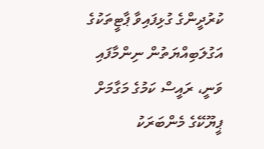ކުރުދީންގެ ގުޅިފައިވާ ޕާޓީތަކުގެ އަގުލަބިއްޔަތުން ނިންމާފައި ވަނީ، ރައީސް ކަމުގެ މަގާމަށް ޕީޔޫކޭގެ މެންބަރަކު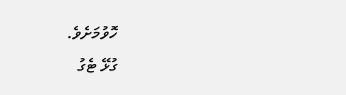ހޮވުމަށެވެ.
ގުޅޭ ޓެގު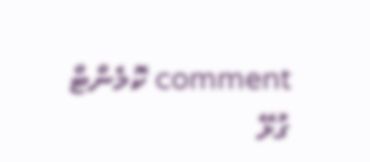comment ކޮމެންޓް
ގުޅޭ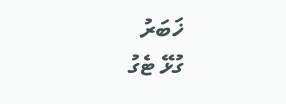ޚަބަރު
ގުޅޭ ޓެގު